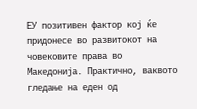ЕУ позитивен фактор кој ќе придонесе во развитокот на човековите права во Македонија. Практично, ваквото гледање на еден од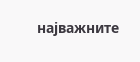најважните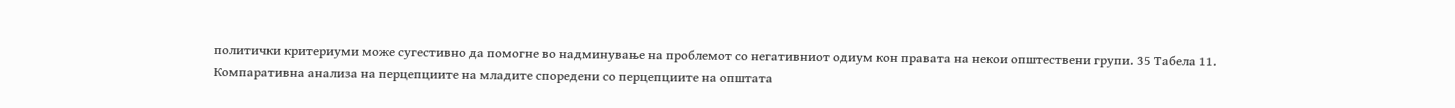политички критериуми може сугестивно да помогне во надминување на проблемот со негативниот одиум кон правата на некои општествени групи. 35 Табела 11. Компаративна анализа на перцепциите на младите споредени со перцепциите на општата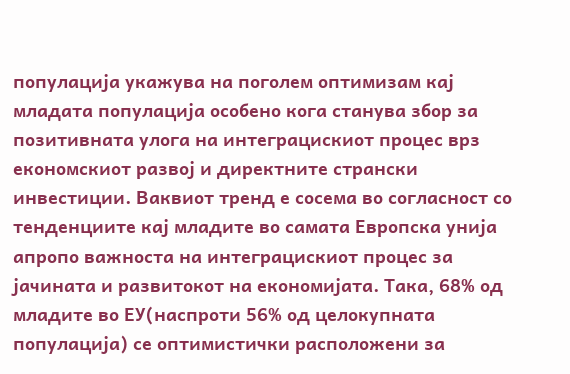популација укажува на поголем оптимизам кај младата популација особено кога станува збор за позитивната улога на интеграцискиот процес врз економскиот развој и директните странски инвестиции. Ваквиот тренд е сосема во согласност со тенденциите кај младите во самата Европска унија апропо важноста на интеграцискиот процес за јачината и развитокот на економијата. Така, 68% од младите во ЕУ(наспроти 56% од целокупната популација) се оптимистички расположени за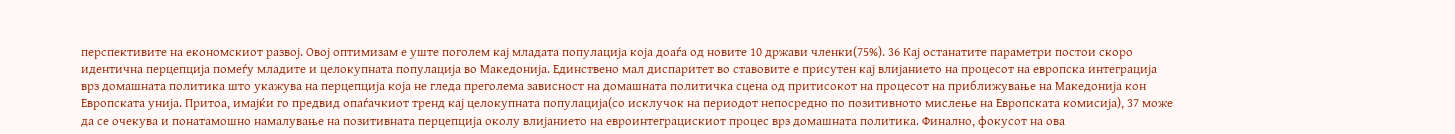перспективите на економскиот развој. Овој оптимизам е уште поголем кај младата популација која доаѓа од новите 10 држави членки(75%). 36 Кај останатите параметри постои скоро идентична перцепција помеѓу младите и целокупната популација во Македонија. Единствено мал диспаритет во ставовите е присутен кај влијанието на процесот на европска интеграција врз домашната политика што укажува на перцепција која не гледа преголема зависност на домашната политичка сцена од притисокот на процесот на приближување на Македонија кон Европската унија. Притоа, имајќи го предвид опаѓачкиот тренд кај целокупната популација(со исклучок на периодот непосредно по позитивното мислење на Европската комисија), 37 може да се очекува и понатамошно намалување на позитивната перцепција околу влијанието на евроинтеграцискиот процес врз домашната политика. Финално, фокусот на ова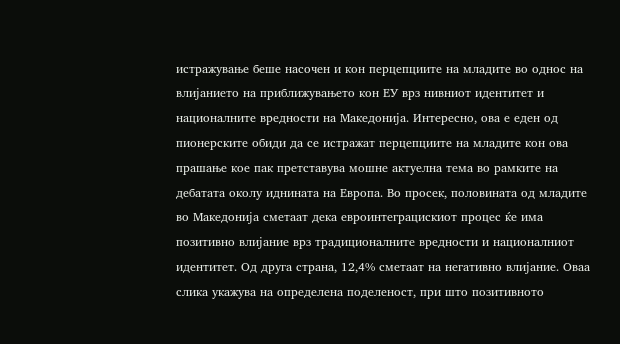истражување беше насочен и кон перцепциите на младите во однос на влијанието на приближувањето кон ЕУ врз нивниот идентитет и националните вредности на Македонија. Интересно, ова е еден од пионерските обиди да се истражат перцепциите на младите кон ова прашање кое пак претставува мошне актуелна тема во рамките на дебатата околу иднината на Европа. Во просек, половината од младите во Македонија сметаат дека евроинтеграцискиот процес ќе има позитивно влијание врз традиционалните вредности и националниот идентитет. Од друга страна, 12,4% сметаат на негативно влијание. Оваа слика укажува на определена поделеност, при што позитивното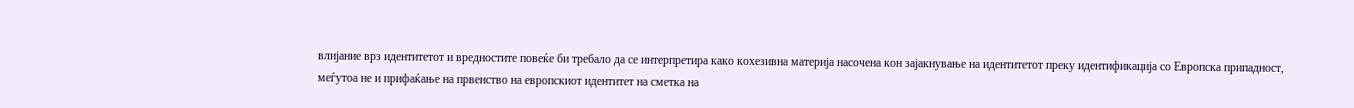влијание врз идентитетот и вредностите повеќе би требало да се интерпретира како кохезивна материја насочена кон зајакнување на идентитетот преку идентификација со Европска припадност, меѓутоа не и прифаќање на првенство на европскиот идентитет на сметка на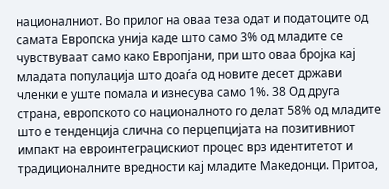националниот. Во прилог на оваа теза одат и податоците од самата Европска унија каде што само 3% од младите се чувствуваат само како Европјани, при што оваа бројка кај младата популација што доаѓа од новите десет држави членки е уште помала и изнесува само 1%. 38 Од друга страна, европското со националното го делат 58% од младите што е тенденција слична со перцепцијата на позитивниот импакт на евроинтеграцискиот процес врз идентитетот и традиционалните вредности кај младите Македонци. Притоа,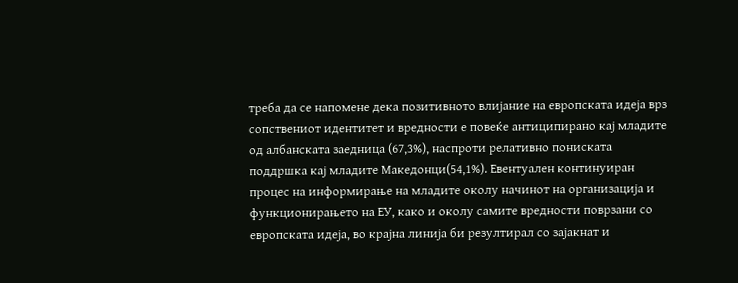треба да се напомене дека позитивното влијание на европската идеја врз сопствениот идентитет и вредности е повеќе антиципирано кај младите од албанската заедница (67,3%), наспроти релативно пониската поддршка кај младите Македонци(54,1%). Евентуален континуиран процес на информирање на младите околу начинот на организација и функционирањето на ЕУ, како и околу самите вредности поврзани со европската идеја, во крајна линија би резултирал со зајакнат и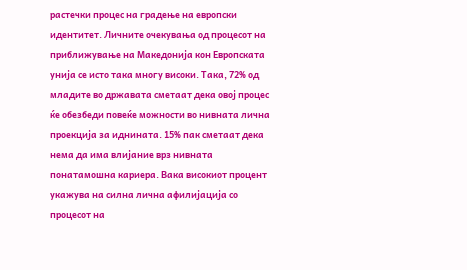растечки процес на градење на европски идентитет. Личните очекувања од процесот на приближување на Македонија кон Европската унија се исто така многу високи. Така, 72% од младите во државата сметаат дека овој процес ќе обезбеди повеќе можности во нивната лична проекција за иднината. 15% пак сметаат дека нема да има влијание врз нивната понатамошна кариера. Вака високиот процент укажува на силна лична афилијација со процесот на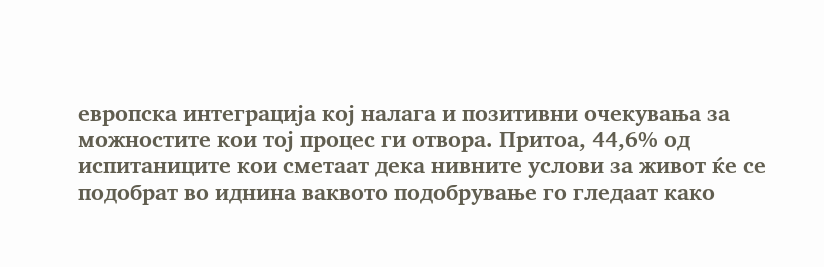европска интеграција кој налага и позитивни очекувања за можностите кои тој процес ги отвора. Притоа, 44,6% од испитаниците кои сметаат дека нивните услови за живот ќе се подобрат во иднина ваквото подобрување го гледаат како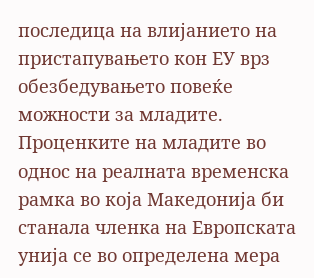последица на влијанието на пристапувањето кон ЕУ врз обезбедувањето повеќе можности за младите. Проценките на младите во однос на реалната временска рамка во која Македонија би станала членка на Европската унија се во определена мера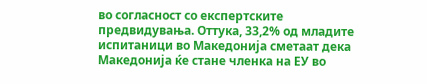во согласност со експертските предвидувања. Оттука, 33,2% од младите испитаници во Македонија сметаат дека Македонија ќе стане членка на ЕУ во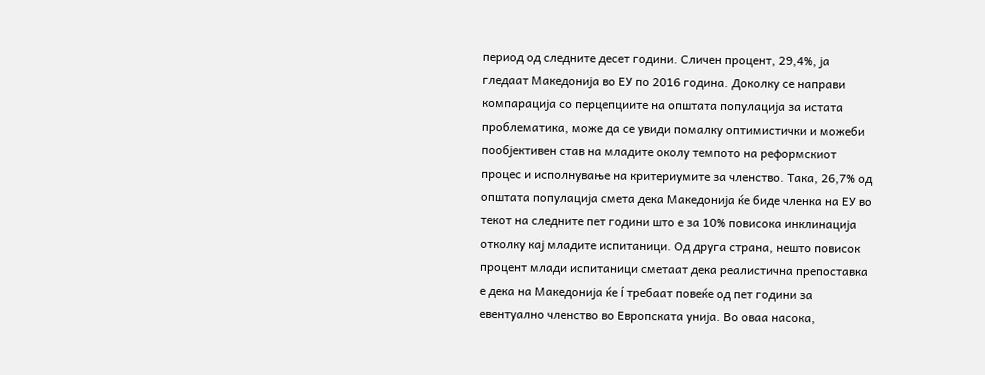период од следните десет години. Сличен процент, 29,4%, ја гледаат Македонија во ЕУ по 2016 година. Доколку се направи компарација со перцепциите на општата популација за истата проблематика, може да се увиди помалку оптимистички и можеби пообјективен став на младите околу темпото на реформскиот процес и исполнување на критериумите за членство. Така, 26,7% од општата популација смета дека Македонија ќе биде членка на ЕУ во текот на следните пет години што е за 10% повисока инклинација отколку кај младите испитаници. Од друга страна, нешто повисок процент млади испитаници сметаат дека реалистична препоставка е дека на Македонија ќе í требаат повеќе од пет години за евентуално членство во Европската унија. Во оваа насока,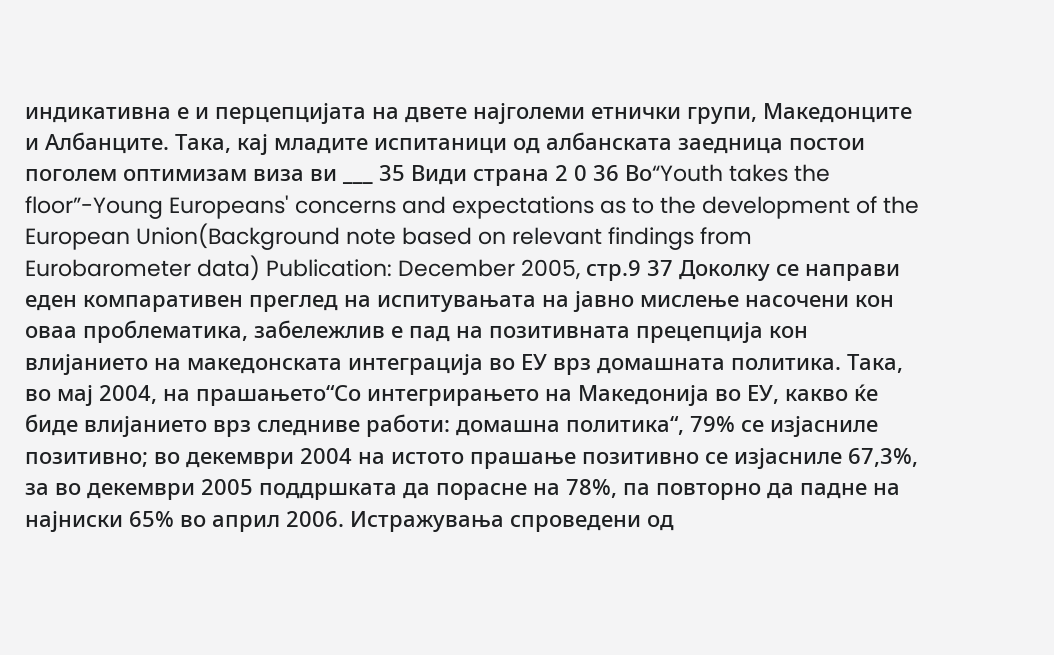индикативна е и перцепцијата на двете најголеми етнички групи, Македонците и Албанците. Така, кај младите испитаници од албанската заедница постои поголем оптимизам виза ви ___ 35 Види страна 2 0 36 Во“Youth takes the floor”-Young Europeans' concerns and expectations as to the development of the European Union(Background note based on relevant findings from Eurobarometer data) Publication: December 2005, стр.9 37 Доколку се направи еден компаративен преглед на испитувањата на јавно мислење насочени кон оваа проблематика, забележлив е пад на позитивната прецепција кон влијанието на македонската интеграција во ЕУ врз домашната политика. Така, во мај 2004, на прашањето“Со интегрирањето на Македонија во ЕУ, какво ќе биде влијанието врз следниве работи: домашна политика“, 79% се изјасниле позитивно; во декември 2004 на истото прашање позитивно се изјасниле 67,3%, за во декември 2005 поддршката да порасне на 78%, па повторно да падне на најниски 65% во април 2006. Истражувања спроведени од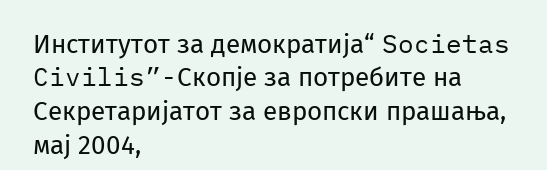Институтот за демократија“ Societas Civilis”-Скопје за потребите на Секретаријатот за европски прашања, мај 2004,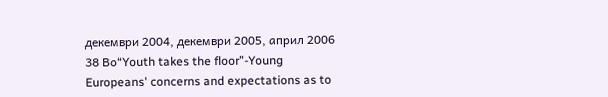декември 2004, декември 2005, април 2006 38 Во“Youth takes the floor”-Young Europeans' concerns and expectations as to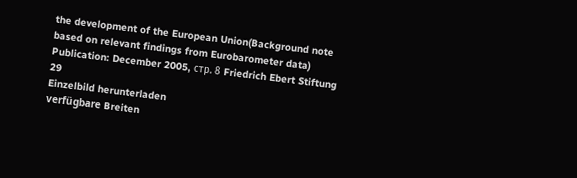the development of the European Union(Background note based on relevant findings from Eurobarometer data) Publication: December 2005, стр. 8 Friedrich Ebert Stiftung 29
Einzelbild herunterladen
verfügbare Breiten